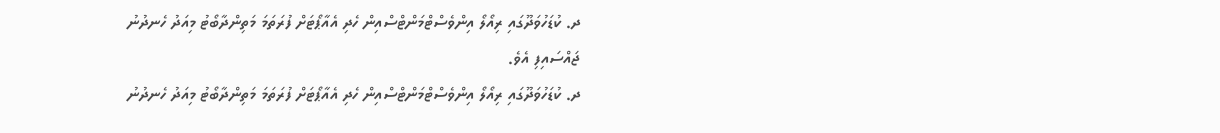ދ. ކުޑަހުވަދޫގައި ރިއޯލޯ އިންވެސްޓްމަންޓްސްއިން ހެދި އެއާޕޯޓަށް ފުރަތަމަ މަތިންދާބޯޓު މިއަދު ހެނދުނު ޖައްސައިފި އެވެ.
ދ. ކުޑަހުވަދޫގައި ރިއޯލޯ އިންވެސްޓްމަންޓްސްއިން ހެދި އެއާޕޯޓަށް ފުރަތަމަ މަތިންދާބޯޓު މިއަދު ހެނދުނު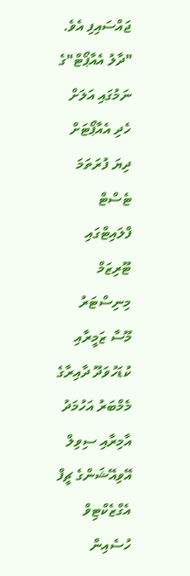ޖައްސައިފި އެވެ.
"ދާލު އެއާޕޯޓް"ގެ ނަމުގައި އަލަށް ހެދި އެއާޕޯޓަށް ދިޔަ ފުރަތަމަ ޓެސްޓް ފްލައިޓްގައި ޓޫރިޒަމް މިނިސްޓަރު މޫސާ ޒަމީރާއި ކުޑަހުވަދޫ ދާއިރާގެ މެމްބަރު އަހުމަދު އާމިރާއި ސިވިލް އޭވިއޭޝަންގެ ޗީފް އެގްޒެކްޓިވް ހުސެއިން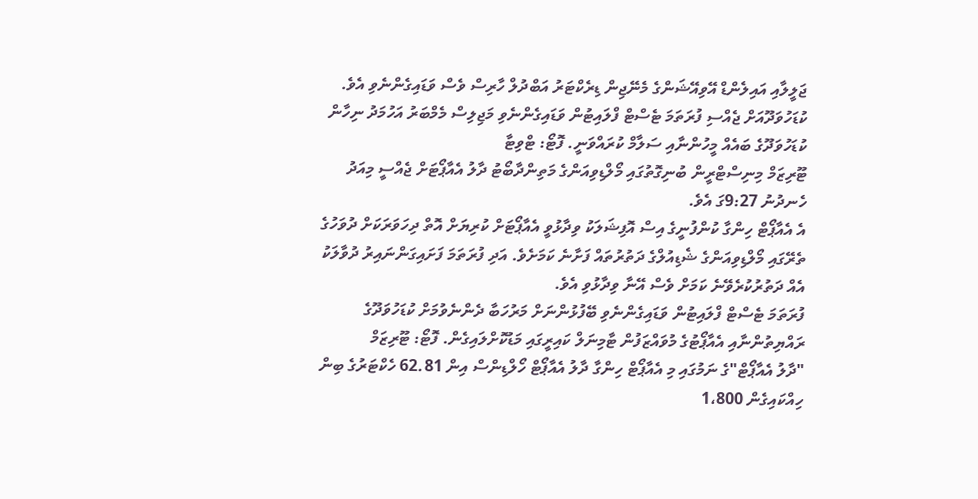ޖަލީލާއި އައިލެންޑް އޭވިއޭޝަންގެ މެނޭޖިން ޑިރެކްޓަރު އަބްދުލް ހާރިސް ވެސް ވަޑައިގެންނެވި އެވެ.
ކުޑަހުވަދޫއަށް ޖެއްސި ފުރަތަމަ ޓެސްޓް ފްލައިޓުން ވަޑައިގެންނެވި މަޖިލިސް މެމްބަރު އަހުމަދު ނިހާން ކުޑަހުވަދޫގެ ބައެއް މީހުންނާއި ސަލާމް ކުރައްވަނީ. ފޮޓޯ: ޓްވިޓާ
ޓޫރިޒަމް މިނިސްޓްރީން ބުނިގޮތުގައި މޯލްޑިވިއަންގެ މަތިންދާބޯޓު ދާލު އެއާޕޯޓަށް ޖެއްސީ މިއަދު ހެނދުނު 9:27ގަ އެވެ.
އެ އެއާޕޯޓް ހިންގާ ކުންފުނީގެ އިސް އޮފިޝަލަކު ވިދާޅުވީ އެއާޕޯޓަށް ކުރިޔަށް އޮތް ދިހަވަރަކަށް ދުވަހުގެ ތެރޭގައި މޯލްޑިވިއަންގެ ޝެޑިއުލްގެ ދަތުރުތައް ފަށާނެ ކަމަށެވެ. އަދި ފުރަތަމަ ފަށައިގަންނައިރު ދުވާލަކު އެއް ދަތުރުކުރެވޭނެ ކަމަށް ވެސް އޭނާ ވިދާޅުވި އެވެ.
ފުރަތަމަ ޓެސްޓް ފްލައިޓުން ވަޑައިގެންނެވި ބޭފުޅުންނަށް މަރުހަބާ ދެންނެވުމަށް ކުޑަހުވަދޫގެ ރައްޔިތުންނާއި އެއާޕޯޓުގެ މުވައްޒަފުން ޓާމިނަލް ކައިރީގައި މަޑުކޮށްލައިގެން. ފޮޓޯ: ޓޫރިޒަމް
"ދާލު އެއާޕޯޓް"ގެ ނަމުގައި މި އެއާޕޯޓް ހިންގާ ދާލު އެއާޕޯޓް ހޯލްޑިންސް އިން 62.81 ހެކްޓަރުގެ ބިން ހިއްކައިގެން 1،800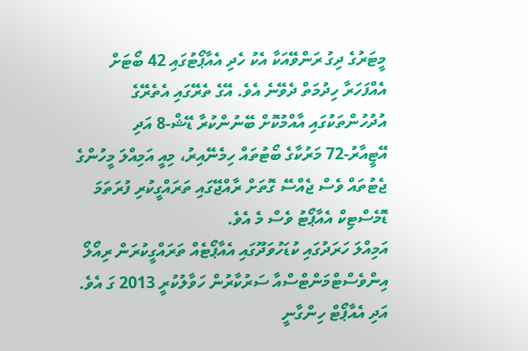މީޓަރުގެ ދިގު ރަންވޭއަކާ އެކު ހެދި އެއާޕޯޓުގައި 42 ބޯޓަށް އެއްފަހަރާ ހިދުމަތް ދެވޭނެ އެވެ. އޭގެ ތެރޭގައި އެތެރޭގެ އުދުހުންތަކުގައި އާއްމުކޮށް ބޭނުންކުރާ ޑޭޝް-8 އަދި އޭޓީއާރު-72 މަރުކާގެ ބޯޓުތައް ހިމެނޭއިރު، މިއީ އަމިއްލަ މީހުންގެ ޖެޓުތައް ވެސް ޖެއްސޭ ގޮތަށް ރާއްޖޭގައި ތަރައްގީކުރި ފުރަތަމަ ޑޮމެސްޓިކް އެއާޕޯޓު ވެސް މެ އެވެ.
އަމިއްލަ ހަރަދުގައި ކުޑަހުވަދޫގައި އެއާޕޯޓެއް ތަރައްގީކުރަން ރިއޯލޯ އިންވެސްޓްމަންޓްސްއާ ސަރުކާރުން ހަވާލުކުރީ 2013 ގަ އެވެ. އަދި އެއާޕޯޓް ހިންގާނީ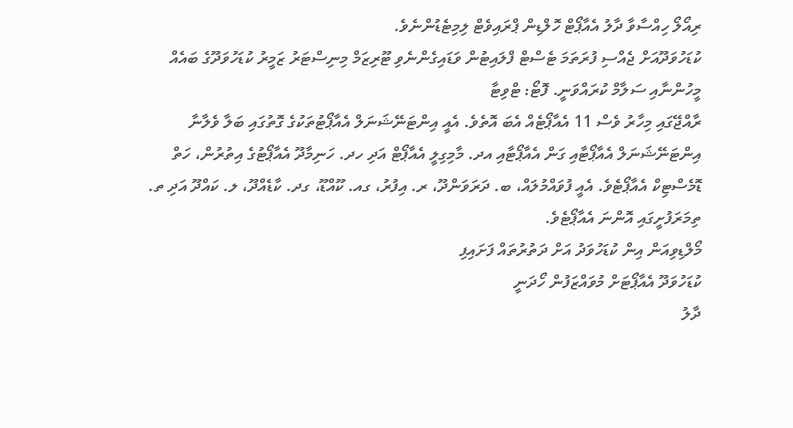ރިއޯލޯ ހިއްސާވާ ދާލު އެއާޕޯޓް ހޮލްޑިން ޕްރައިވެޓް ލިމިޓެޑުންނެވެ.
ކުޑަހުވަދޫއަށް ޖެއްސި ފުރަތަމަ ޓެސްޓް ފްލައިޓުން ވަޑައިގެންނެވި ޓޫރިޒަމް މިނިސްޓަރު ޒަމީރު ކުޑަހުވަދޫގެ ބައެއް މީހުންނާއި ސަލާމް ކުރައްވަނީ. ފޮޓޯ: ޓްވިޓާ
ރާއްޖޭގައި މިހާރު ވެސް 11 އެއާޕޯޓެއް އެބަ އޮތެވެ. އެއީ އިންޓަނޭޝަނަލް އެއާޕޯޓުތަކުގެ ގޮތުގައި ބަލާ ވެލާނާ އިންޓަނޭޝަނަލް އެއާޕޯޓާއި ގަން އެއާޕޯޓާއި އދ. މާމިގިލީ އެއާޕޯޓް އަދި ހދ. ހަނިމާދޫ އެއާޕޯޓުގެ އިތުރުން، ހަތް ޑޮމެސްޓިކް އެއާޕޯޓެވެ. އެއީ ފުވައްމުލައް، ބ. ދަރަވަންދޫ، ރ. އިފުރު، ގއ. ކޫއްޑޫ، ގދ. ކާޑެއްދޫ، ލ. ކައްދޫ އަދި ތ. ތިމަރަފުށީގައި އޮންނަ އެއާޕޯޓެވެ.
މޯލްޑިވިއަން އިން ކުޑަހުވަދު އަށް ދަތުރުތައް ފަށައިފި
ކުޑަހުވަދޫ އެއާޕޯޓަށް މުވައްޒަފުން ހޯދަނީ
ދާލު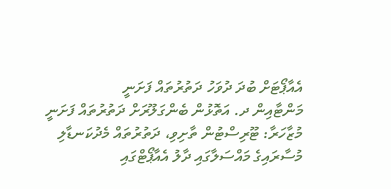އެއާޕޯޓަށް ބުދަ ދުވަހު ދަތުރުތައް ފަށަނީ
މަންޓާއިން ދ. އަތޮޅުން ބެންގަލޫރަށް ދަތުރުތައް ފަށަނީ
މުޒާހަރާ: ޓޫރިސްޓުން ތާށިވި، ދަތުރުތައް މެދުކަނޑާލި
މުސާރައިގެ މައްސަލާގައި ދާލު އެއާޕޯޓްގައި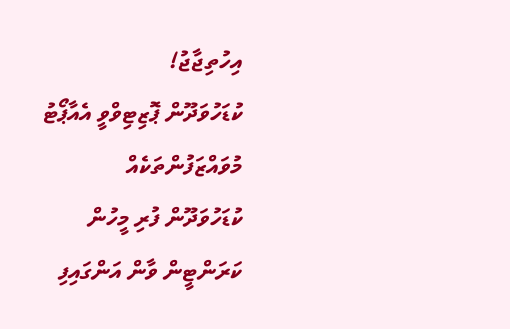އިހުތިޖާޖު!
ކުޑަހުވަދޫން ޕޮޒިޓިވްވީ އެއާޕޯޓު މުވައްޒަފުންތަކެއް
ކުޑަހުވަދޫން ފުރި މީހުން ކަރަންޓީން ވާން އަންގައިފި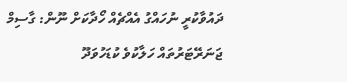ދައުވާކުރީ ނުހައްގު އެއްޗެއް ހޯދާކަށް ނޫން: ގާސިމް
ޖަނަރޭޓަރުތައް ހަލާކުވެ ކުޑަހުވަދޫ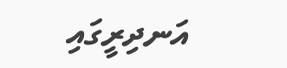އަނދިރީގައި